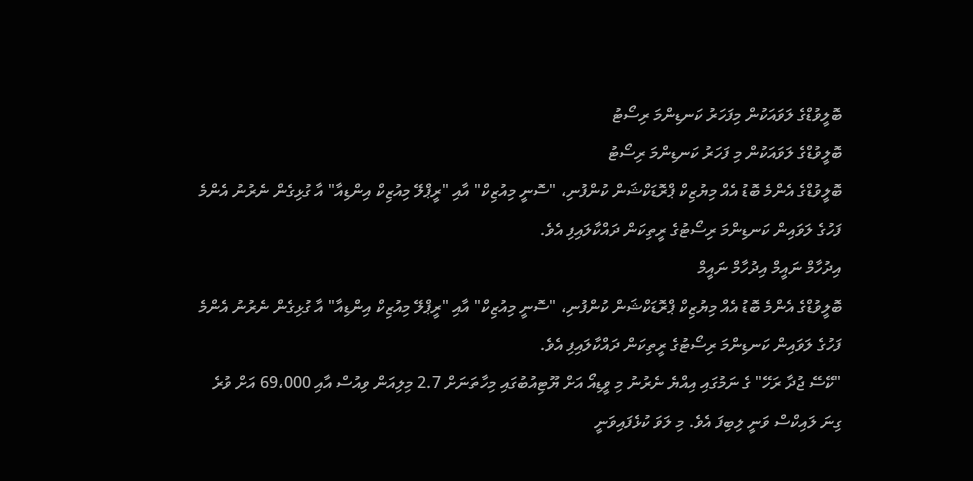ބޮލީވުޑްގެ ލަވައަކުން މިފަހަރު ކަނޑިންމަ ރިސޯޓު
ބޮލީވުޑްގެ ލަވައަކުން މި ފަހަރު ކަނޑިންމަ ރިސޯޓު
ބޮލީވުޑްގެ އެންމެ ބޮޑު އެއް މިޔުޒިކް ޕްރޮޑަކްޝަން ކުންފުނި، "ސޮނީ މިއުޒިކް" އާއި "ރީޕްލޭ މިއުޒިކް އިންޑިއާ" އާ ގުޅިގެން ނެރުނު އެންމެ ފަހުގެ ލަވައިން ކަނޑިންމަ ރިސޯޓުގެ ރީތިކަން ދައްކާލައިފި އެވެ.
އިދުހާމް ނައީމް އިދުހާމް ނައީމް
ބޮލީވުޑްގެ އެންމެ ބޮޑު އެއް މިޔުޒިކް ޕްރޮޑަކްޝަން ކުންފުނި، "ސޮނީ މިއުޒިކް" އާއި "ރީޕްލޭ މިއުޒިކް އިންޑިއާ" އާ ގުޅިގެން ނެރުނު އެންމެ ފަހުގެ ލަވައިން ކަނޑިންމަ ރިސޯޓުގެ ރީތިކަން ދައްކާލައިފި އެވެ.
"ކޭސޭ ޖުދާ ރަހޭ" ގެ ނަމުގައި އިއްޔެ ނެރުނު މި ވީޑިއޯ އަށް ޔޫޓިއުބުގައި މިހާތަނަށް 2.7 މިލިއަން ވިއުސް އާއި 69،000 އަށް ވުރެ ގިނަ ލައިކްސް ވަނީ ލިބިފަ އެވެ. މި ލަވަ ކުޅެފައިވަނީ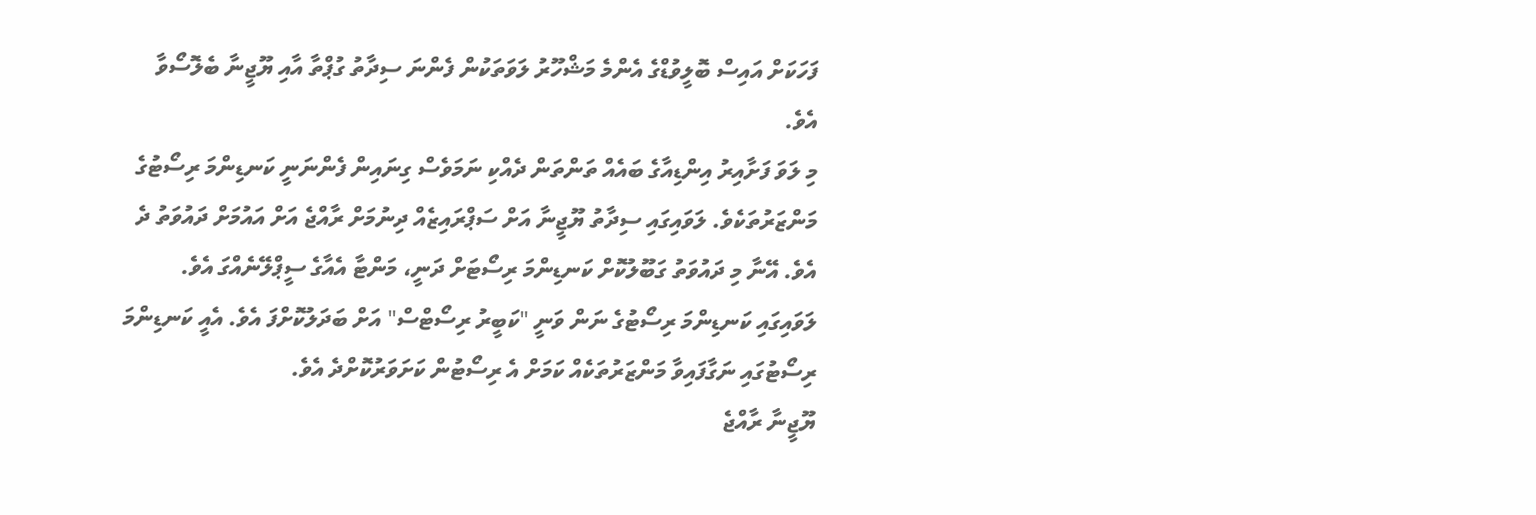ފަހަކަށް އައިސް ބޮލީވުޑްގެ އެންމެ މަޝްހޫރު ލަވަތަކުން ފެންނަ ސިދާތު ގުޕްތާ އާއި ޔޫޖީނާ ބެލޮސޯވާ އެވެ.
މި ލަވަ ފަށާއިރު އިންޑިއާގެ ބައެއް ތަންތަން ދެއްކި ނަމަވެސް ގިނައިން ފެންނަނީ ކަނޑިންމަ ރިސޯޓުގެ މަންޒަރުތަކެވެ. ލަވައިގައި ސިދާތު ޔޫޖީނާ އަށް ސަޕްރައިޒެއް ދިނުމަށް ރާއްޖެ އަށް އައުމަށް ދައުވަތު ދެ އެވެ. އޭނާ މި ދައުވަތު ގަބޫލުކޮށް ކަނޑިންމަ ރިސޯޓަށް ދަނީ، މަންޓާ އެއާގެ ސީޕްލޭނެއްގަ އެވެ.
ލަވައިގައި ކަނޑިންމަ ރިސޯޓުގެ ނަން ވަނީ "ކަބީރު ރިސޯޓްސް" އަށް ބަދަލުކޮށްފަ އެވެ. އެއީ ކަނޑިންމަ ރިސޯޓުގައި ނަގާފައިވާ މަންޒަރުތަކެއް ކަމަށް އެ ރިސޯޓުން ކަށަވަރުކޮށްދެ އެވެ.
ޔޫޖީނާ ރާއްޖެ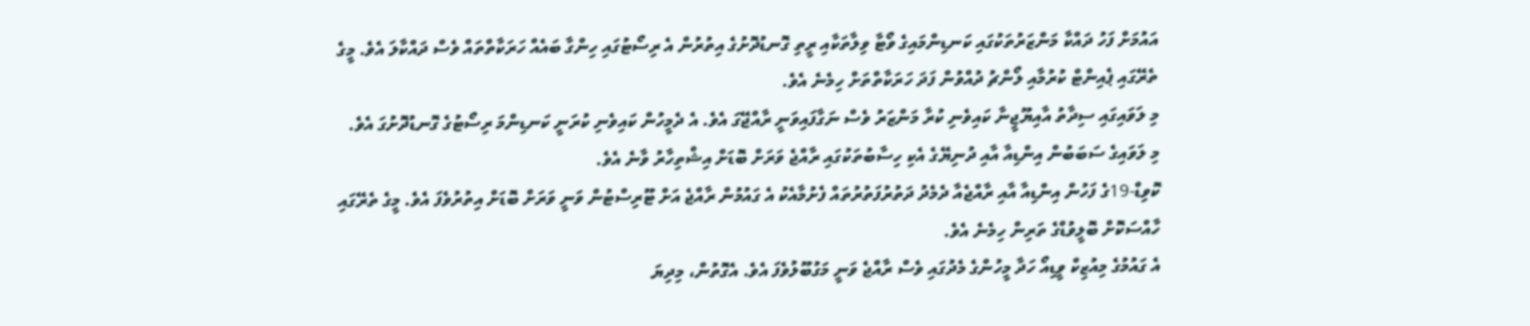އައުމަށް ފަހު ދައްކާ މަންޒަރުތަކުގައި ކަނޑިންމައިގެ ވޯޓާ ވިލާތަކާއި ރީތި ގޮނޑުދޮށުގެ އިތުރުން އެ ރިސޯޓުގައި ހިންގާ ބައެއް ހަރަކާތްތައް ވެސް ދައްކާލަ އެވެ. މީގެ ތެރޭގައި ޕެއިންޓް ކުރުމާއި ލޯންޗު ދުއްވުން ފަދަ ހަރަކާތްތަށް ހިމެނެ އެވެ.
މި ލަވައިގައި ސިދާތު އާއިޔޫޖީނާ ކައިވެނި ކުރާ މަންޒަރު ވެސް ނަގާފައިވަނީ ރާއްޖޭގަ އެވެ. އެ ދެމީހުން ކައިވެނި ކުރަނީ ކަނޑިންމަ ރިސޯޓުގެ ގޮނޑުދޮށުގަ އެވެ.
މި ލަވައިގެ ސަބަބުން އިންޑިއާ އާއި ދުނިޔޭގެ އެކި ހިސާބުތަކުގައި ރާއްޖެ ވަރަށް ބޮޑަށް އިޝްތިހާރު ވާނެ އެވެ.
ކޮވިޑް-19ގެ ފަހުން އިންޑިއާ އާއި ރާއްޖެއާ ދެމެދު ދަތުރުފަތުރުތައް ފެށުމާއެކު އެ ގައުމުން ރާއްޖެ އަށް ޓޫރިސްޓުން ވަނީ ވަރަށް ބޮޑަށް އިތުރުވެފަ އެވެ. މީގެ ތެރޭގައި ހާއްސަކޮށް ބޮލީވުޑްގެ ތަރިން ހިމެނެ އެވެ.
އެ ގައުމުގެ މިއުޒިކް ވީޑިއޯ ހަދާ މީހުންގެ މެދުގައި ވެސް ރާއްޖެ ވަނީ މަގުބޫލުވެފަ އެވެ. އެގޮތުން، މިދިޔަ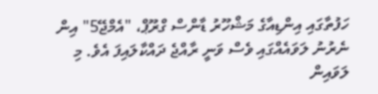ހަފުތާގައި އިންޑިއާގެ މަޝްހޫރު ޑާންސް ގްރޫޕް، "އެމްޖޭ5" އިން ނެރުނު ލަވައެއްގައި ވެސް ވަނީ ރާއްޖެ ދައްކާލައިފަ އެވެ. މި ލަވައިން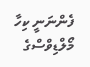ފެންނަނީ ކިހާ މޯލްޑިވްސްގެ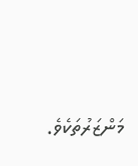މަންޒަރުތަކެވެ.